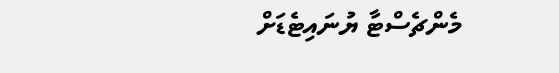މެންޗެސްޓާ ޔުނައިޓެޑަށް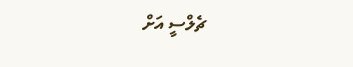ޗެލްސީ އަށް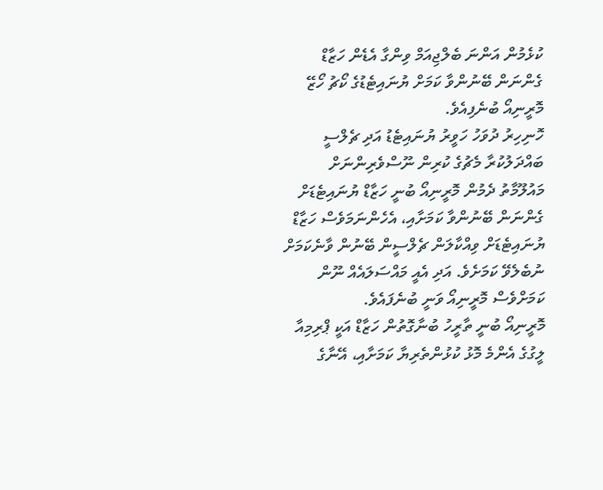ކުޅެމުން އަންނަ ބެލްޖިއަމް ވިންގާ އެޑެން ހަޒާޑް ގެންނަން ބޭނުންވާ ކަމަށް ޔުނައިޓެޑުގެ ކޯޗު ހޯޒޭ މޮރީނިއޯ ބުނެފިއެވެ.
ހޮނިހިރު ދުވަހު ހަވީރު ޔުނައިޓެޑު އަދި ޗެލްސީ ބައްދަލުކުރާ މެޗުގެ ކުރިން ނޫސްވެރިންނަށް މައުލޫމާތު ދެމުން މޮރީނިއޯ ބުނީ ހަޒާޑް ޔުނައިޓެޑަށް ގެންނަން ބޭނުންވާ ކަމަށާއި، އެހެންނަމަވެސް ހަޒާޑް ޔުނައިޓެޑަށް ވިއްކާލަން ޗެލްސީން ބޭނުން ވާނެކަމަށް ނުބެލެވޭ ކަމަށެވެ. އަދި އެއީ މައްސަލައެއް ނޫން ކަމަށްވެސް މޮރީނިއޯ ވަނީ ބުނެފައެވެ.
މޮރީނިއޯ ބުނީ ތާރީހު ބުނާގޮތުން ހަޒާޑް އަކީ ޕްރިމިއާ ލީގުގެ އެންމެ މޮޅު ކުޅުންތެރިޔާ ކަމަށާއި، އޭނާގެ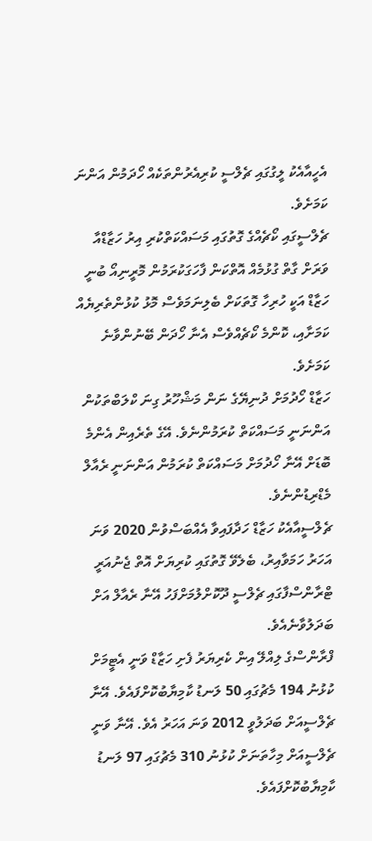އެހީއާއެކު ލީގުގައި ޗެލްސީ ކުރިއެރުންތަކެއް ހޯދަމުން އަންނަ ކަމަށެވެ.
ޗެލްސީގައި ކޯޗެއްގެ ގޮތުގައި މަސައްކަތްކުރި އިރު ހަޒާޑްއާ ވަރަށް ގާތް ގުޅުމެއް އޮތްކަން ފާހަގަކުރަމުން މޮރީނިއޯ ބުނީ ހަޒާޑް އަކީ ހުރިހާ ގޮތަކަށް ބެލިނަމަވެސް މޮޅު ކުޅުންތެރިޔެއް ކަމަށާއި، ކޮންމެ ކޯޗެއްވެސް އެނާ ހޯދަން ބޭނުންވާނެ ކަމަށެވެ.
ހަޒާޑް ހޯދުމަށް ދުނިޔޭގެ ނަން މަޝްހޫރު ގިނަ ކްލަބްތަކުން އަންނަނީ މަސައްކަތް ކުރަމުންނެވެ. އޭގެ ތެރެއިން އެންމެ ބޮޑަށް އޭނާ ހޯދުމަށް މަސައްކަތް ކުރަމުން އަންނަނީ ރެއާލް މެޑްރިޑުންނެވެ.
ޗެލްސީއާއެކު ހަޒާޑް ހަދާފައިވާ އެއްބަސްވުން 2020 ވަނަ އަހަރު ހަމަވާއިރު، ބެލެވޭ ގޮތުގައި ކުރިޔަށް އޮތް ޖެނުއަރީ ޓްރާންސްފާގައި ޗެލްސީ ދޫކޮށްލުމަށްފަހު އޭނާ ރެއާލް އަށް ބަދަލުވާނެއެވެ.
ފްރާންސްގެ ލިއްލޭ އިން ކެރިޔަރު ފެށި ހަޒާޑް ވަނީ އެޓީމަށް ކުޅުނު 194 މެޗުގައި 50 ލަނޑު ކާމިޔާބުކޮށްފައެވެ. އޭނާ ޗެލްސީއަށް ބަދަލުވީ 2012 ވަނަ އަހަރު އެވެ. އޭނާ ވަނީ ޗެލްސީއަށް މިހާތަނަށް ކުޅުނު 310 މެޗުގައި 97 ލަނޑު ކާމިޔާބުކޮށްފައެވެ.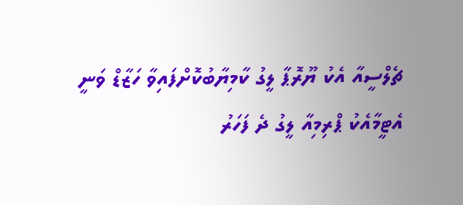ޗެލްސީއާ އެކު ޔޫރޮޕާ ލީގު ކާމިޔާބުކޮށްފައިވާ ހަޒާޑް ވަނީ އެޓީމާއެކު ޕްރިމިއާ ލީގު ދެ ފަހަރު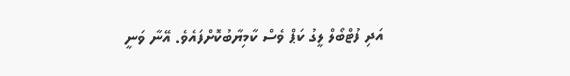އަދި ފުޓްބޯލް ލީގު ކަޕް ވެސް ކާމިޔާބުކޮށްފައެވެ. އޭނާ ވަނީ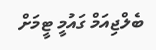ބެލްޖިއަމް ގައުމީ ޓީމަށް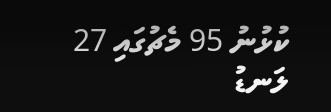ކުޅުނު 95 މެޗުގައި 27 ލަނޑު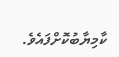ކާމިޔާބުކޮށްފައެވެ.